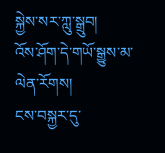སྐྱེས་སར་ཀླུ་སྒྲུབ།
འོས་ཤོག་དེ་གཡོ་སྒྱུས་མ་ལེན་རོགས།
ངས་བསྐྱར་དུ་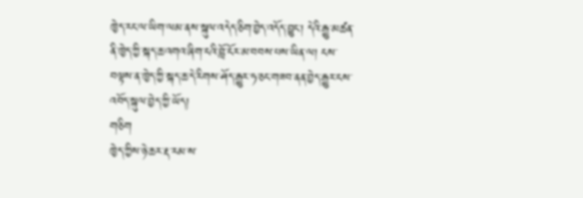ཁྱེད་རང་ལ་ཡིག་ལམ་ནས་སྐུལ་འདེད་ཅིག་བྱེད་འདོད་བྱུང་། དེའི་རྒྱུ་མཚན་ནི་ཁྱེད་ཀྱི་སྐད་ཆ་འགའ་ཞིག་ངའི་བློ་ངོར་མ་བབས་པས་ཡིན་ལ། ངས་བལྟས་ན་ཁྱེད་ཀྱི་སྐད་ཆ་དེ་རིགས་ཤོད་རྒྱུར་ཧ་ཅང་གཟབ་ནན་བྱེད་རྒྱུར་ངས་འབོད་སྐུལ་བྱེད་ཀྱི་ཡོད།
གཅིག
ཁྱེད་ཀྱིས་ཉེ་ཆར་རྡ་རམ་ས་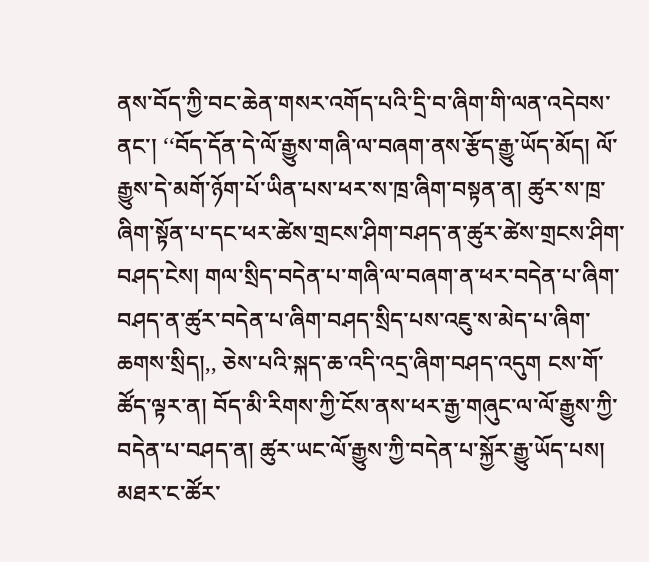ནས་བོད་ཀྱི་བང་ཆེན་གསར་འགོད་པའི་དྲི་བ་ཞིག་གི་ལན་འདེབས་ནང་། ‘‘བོད་དོན་དེ་ལོ་རྒྱུས་གཞི་ལ་བཞག་ནས་རྩོད་རྒྱུ་ཡོད་མོད། ལོ་རྒྱུས་དེ་མགོ་ཉོག་པོ་ཡིན་པས་ཕར་ས་ཁྲ་ཞིག་བསྟན་ན། ཚུར་ས་ཁྲ་ཞིག་སྟོན་པ་དང་ཕར་ཚེས་གྲངས་ཤིག་བཤད་ན་ཚུར་ཚེས་གྲངས་ཤིག་བཤད་ངེས། གལ་སྲིད་བདེན་པ་གཞི་ལ་བཞག་ན་ཕར་བདེན་པ་ཞིག་བཤད་ན་ཚུར་བདེན་པ་ཞིག་བཤད་སྲིད་པས་འཇུ་ས་མེད་པ་ཞིག་ཆགས་སྲིད།,, ཅེས་པའི་སྐད་ཆ་འདི་འདྲ་ཞིག་བཤད་འདུག ངས་གོ་ཚོད་ལྟར་ན། བོད་མི་རིགས་ཀྱི་ངོས་ནས་ཕར་རྒྱ་གཞུང་ལ་ལོ་རྒྱུས་ཀྱི་བདེན་པ་བཤད་ན། ཚུར་ཡང་ལོ་རྒྱུས་ཀྱི་བདེན་པ་སྐྱོར་རྒྱུ་ཡོད་པས། མཐར་ང་ཚོར་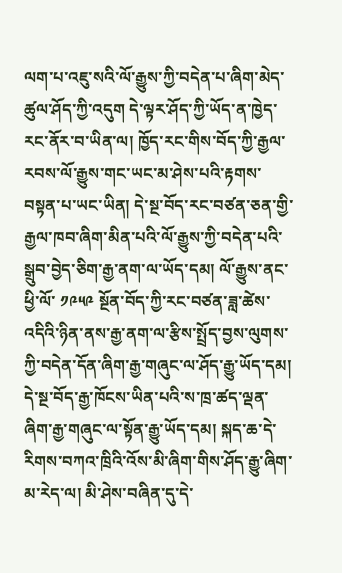ལག་པ་འཇུ་སའི་ལོ་རྒྱུས་ཀྱི་བདེན་པ་ཞིག་མེད་ཚུལ་ཤོད་ཀྱི་འདུག དེ་ལྟར་ཤོད་ཀྱི་ཡོད་ན་ཁྱེད་རང་ནོར་བ་ཡིན་ལ། ཁྱོད་རང་གིས་བོད་ཀྱི་རྒྱལ་རབས་ལོ་རྒྱུས་གང་ཡང་མ་ཤེས་པའི་རྟགས་བསྟན་པ་ཡང་ཡིན། དེ་སྔ་བོད་རང་བཙན་ཅན་གྱི་རྒྱལ་ཁབ་ཞིག་མིན་པའི་ལོ་རྒྱུས་ཀྱི་བདེན་པའི་སྒྲུབ་བྱེད་ཅིག་རྒྱ་ནག་ལ་ཡོད་དམ། ལོ་རྒྱུས་ནང་ཕྱི་ལོ་ ༡༩༥༩ སྔོན་བོད་ཀྱི་རང་བཙན་ཟླ་ཚེས་འདིའི་ཉིན་ནས་རྒྱ་ནག་ལ་རྩིས་སྤྲོད་བྱས་ལུགས་ཀྱི་བདེན་དོན་ཞིག་རྒྱ་གཞུང་ལ་ཤོད་རྒྱུ་ཡོད་དམ། དེ་སྔ་བོད་རྒྱ་ཁོངས་ཡིན་པའི་ས་ཁྲ་ཚད་ལྡན་ཞིག་རྒྱ་གཞུང་ལ་སྟོན་རྒྱུ་ཡོད་དམ། སྐད་ཆ་དེ་རིགས་བཀའ་ཁྲིའི་འོས་མི་ཞིག་གིས་ཤོད་རྒྱུ་ཞིག་མ་རེད་ལ། མི་ཤེས་བཞིན་དུ་དེ་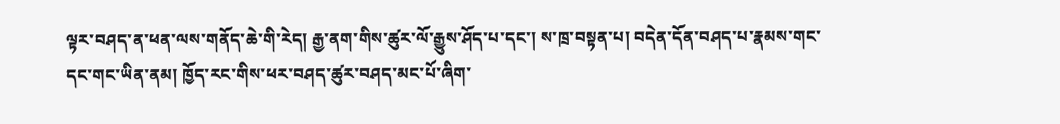ལྟར་བཤད་ན་ཕན་ལས་གནོད་ཆེ་གི་རེད། རྒྱ་ནག་གིས་ཚུར་ལོ་རྒྱུས་ཤོད་པ་དང་། ས་ཁྲ་བསྟན་པ། བདེན་དོན་བཤད་པ་རྣམས་གང་དང་གང་ཡིན་ནམ། ཁྱོད་རང་གིས་ཕར་བཤད་ཚུར་བཤད་མང་པོ་ཞིག་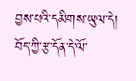བྱས་པའི་དམིགས་ཡུལ་དེ། བོད་ཀྱི་རྩ་དོན་དེ་ལོ་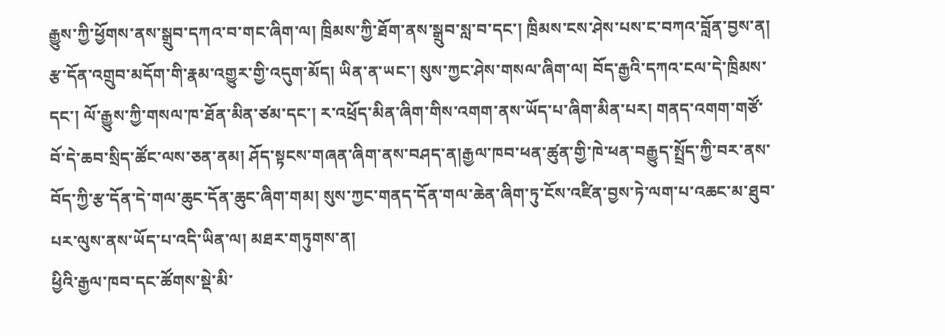རྒྱུས་ཀྱི་ཕྱོགས་ནས་སྒྲུབ་དཀའ་བ་གང་ཞིག་ལ། ཁྲིམས་ཀྱི་ཐོག་ནས་སྒྲུབ་སླ་བ་དང་། ཁྲིམས་ངས་ཤེས་པས་ང་བཀའ་བློན་བྱས་ན། རྩ་དོན་འགྲུབ་མདོག་གི་རྣམ་འགྱུར་གྱི་འདུག་མོད། ཡིན་ན་ཡང་། སུས་ཀྱང་ཤེས་གསལ་ཞིག་ལ། བོད་རྒྱའི་དཀའ་ངལ་དེ་ཁྲིམས་དང་། ལོ་རྒྱུས་ཀྱི་གསལ་ཁ་ཐོན་མིན་ཙམ་དང་། ར་འཕྲོད་མིན་ཞིག་གིས་འགག་ནས་ཡོད་པ་ཞིག་མིན་པར། གནད་འགག་གཙོ་བོ་དེ་ཆབ་སྲིད་ཚོང་ལས་ཅན་ནམ། ཤོད་སྟངས་གཞན་ཞིག་ནས་བཤད་ན།རྒྱལ་ཁབ་ཕན་ཚུན་གྱི་ཁེ་ཕན་བརྒྱུད་སྤྲོད་ཀྱི་བར་ནས་བོད་ཀྱི་རྩ་དོན་དེ་གལ་ཆུང་དོན་ཆུང་ཞིག་གམ། སུས་ཀྱང་གནད་དོན་གལ་ཆེན་ཞིག་ཏུ་ངོས་འཛིན་བྱས་ཏེ་ལག་པ་འཆང་མ་ཐུབ་པར་ལུས་ནས་ཡོད་པ་འདི་ཡིན་ལ། མཐར་གཏུགས་ན།
ཕྱིའི་རྒྱལ་ཁབ་དང་ཚོགས་སྡེ་མི་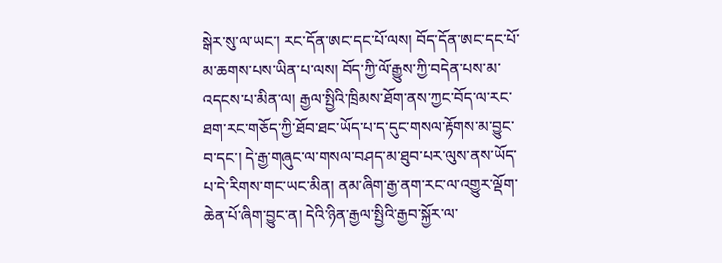སྒེར་སུ་ལ་ཡང་། རང་དོན་ཨང་དང་པོ་ལས། བོད་དོན་ཨང་དང་པོ་མ་ཆགས་པས་ཡིན་པ་ལས། བོད་ཀྱི་ལོ་རྒྱུས་ཀྱི་བདེན་པས་མ་འདངས་པ་མིན་ལ། རྒྱལ་སྤྱིའི་ཁྲིམས་ཐོག་ནས་ཀྱང་བོད་ལ་རང་ཐག་རང་གཅོད་ཀྱི་ཐོབ་ཐང་ཡོད་པ་ད་དུང་གསལ་རྟོགས་མ་བྱུང་བ་དང་། དེ་རྒྱ་གཞུང་ལ་གསལ་བཤད་མ་ཐུབ་པར་ལུས་ནས་ཡོད་པ་དེ་རིགས་གང་ཡང་མིན། ནམ་ཞིག་རྒྱ་ནག་རང་ལ་འགྱུར་ལྡོག་ཆེན་པོ་ཞིག་བྱུང་ན། དེའི་ཉིན་རྒྱལ་སྤྱིའི་རྒྱབ་སྐྱོར་ལ་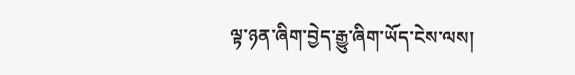ལྟ་ཉན་ཞིག་བྱེད་རྒྱུ་ཞིག་ཡོད་ངེས་ལས།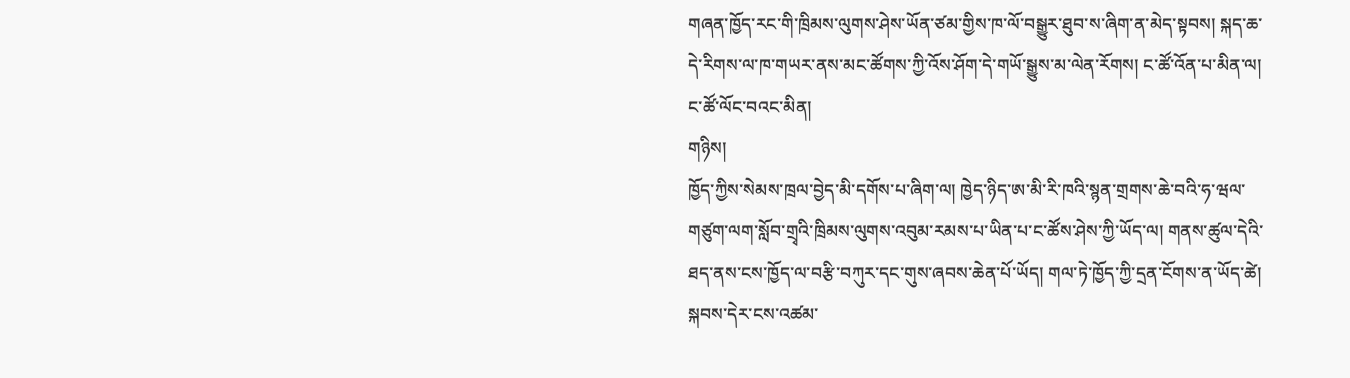གཞན་ཁྱོད་རང་གི་ཁྲིམས་ལུགས་ཤེས་ཡོན་ཙམ་གྱིས་ཁ་ལོ་བསྒྱུར་ཐུབ་ས་ཞིག་ན་མེད་སྟབས། སྐད་ཆ་དེ་རིགས་ལ་ཁ་གཡར་ནས་མང་ཚོགས་ཀྱི་འོས་ཤོག་དེ་གཡོ་སྒྱུས་མ་ལེན་རོགས། ང་ཚོ་འོན་པ་མིན་ལ། ང་ཚོ་ལོང་བའང་མིན།
གཉིས།
ཁྱོད་ཀྱིས་སེམས་ཁྲལ་བྱེད་མི་དགོས་པ་ཞིག་ལ། ཁྱེད་ཉིད་ཨ་མི་རི་ཁའི་སྙན་གྲགས་ཆེ་བའི་ཧ་ཝལ་གཙུག་ལག་སློབ་གྲྭའི་ཁྲིམས་ལུགས་འབུམ་རམས་པ་ཡིན་པ་ང་ཚོས་ཤེས་ཀྱི་ཡོད་ལ། གནས་ཚུལ་དེའི་ཐད་ནས་ངས་ཁྱོད་ལ་བརྩི་བཀུར་དང་གུས་ཞབས་ཆེན་པོ་ཡོད། གལ་ཏེ་ཁྱོད་ཀྱི་དྲན་ངོགས་ན་ཡོད་ཚེ། སྐབས་དེར་ངས་འཚམ་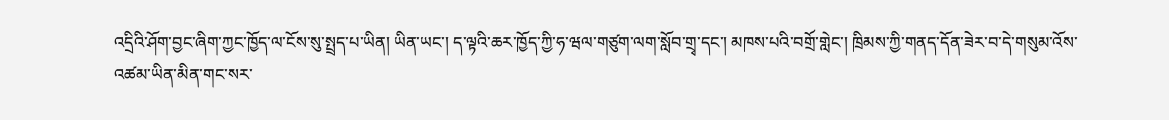འདྲིའི་ཤོག་བྱང་ཞིག་ཀྱང་ཁྱོད་ལ་ངོས་སུ་སྤྲད་པ་ཡིན། ཡིན་ཡང་། ད་ལྟའི་ཆར་ཁྱོད་ཀྱི་ཧ་ཝལ་གཙུག་ལག་སློབ་གྲྭ་དང་། མཁས་པའི་བགྲོ་གླེང་། ཁྲིམས་ཀྱི་གནད་དོན་ཟེར་བ་དེ་གསུམ་འོས་འཚམ་ཡིན་མིན་གང་སར་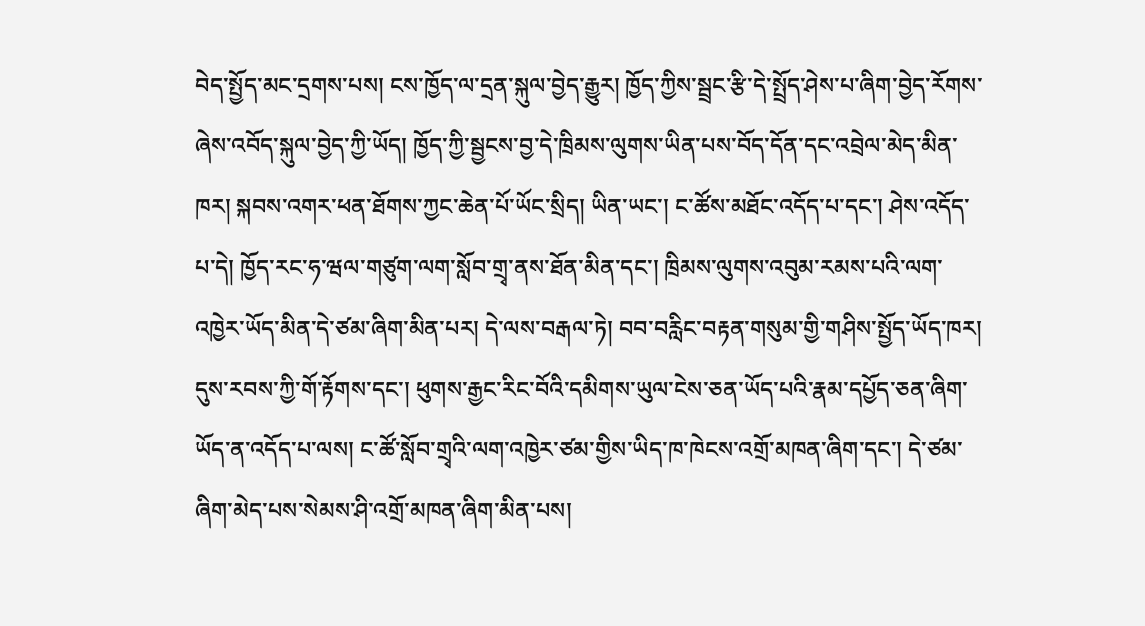བེད་སྤྱོད་མང་དྲགས་པས། ངས་ཁྱོད་ལ་དྲན་སྐུལ་བྱེད་རྒྱུར། ཁྱོད་ཀྱིས་སྦྲང་རྩི་དེ་སྤྲོད་ཤེས་པ་ཞིག་བྱེད་རོགས་ཞེས་འབོད་སྐུལ་བྱེད་ཀྱི་ཡོད། ཁྱོད་ཀྱི་སྦྱངས་བྱ་དེ་ཁྲིམས་ལུགས་ཡིན་པས་བོད་དོན་དང་འབྲེལ་མེད་མིན་ཁར། སྐབས་འགར་ཕན་ཐོགས་ཀྱང་ཆེན་པོ་ཡོང་སྲིད། ཡིན་ཡང་། ང་ཚོས་མཐོང་འདོད་པ་དང་། ཤེས་འདོད་པ་དེ། ཁྱོད་རང་ཧ་ཝལ་གཙུག་ལག་སློབ་གྲྭ་ནས་ཐོན་མིན་དང་། ཁྲིམས་ལུགས་འབུམ་རམས་པའི་ལག་འཁྱེར་ཡོད་མིན་དེ་ཙམ་ཞིག་མིན་པར། དེ་ལས་བརྒལ་ཏེ། བབ་བརླིང་བརྟན་གསུམ་གྱི་གཤིས་སྤྱོད་ཡོད་ཁར། དུས་རབས་ཀྱི་གོ་རྟོགས་དང་། ཕུགས་རྒྱང་རིང་བོའི་དམིགས་ཡུལ་ངེས་ཅན་ཡོད་པའི་རྣམ་དཔྱོད་ཅན་ཞིག་ཡོད་ན་འདོད་པ་ལས། ང་ཚོ་སློབ་གྲྭའི་ལག་འཁྱེར་ཙམ་གྱིས་ཡིད་ཁ་ཁེངས་འགྲོ་མཁན་ཞིག་དང་། དེ་ཙམ་ཞིག་མེད་པས་སེམས་ཤི་འགྲོ་མཁན་ཞིག་མིན་པས།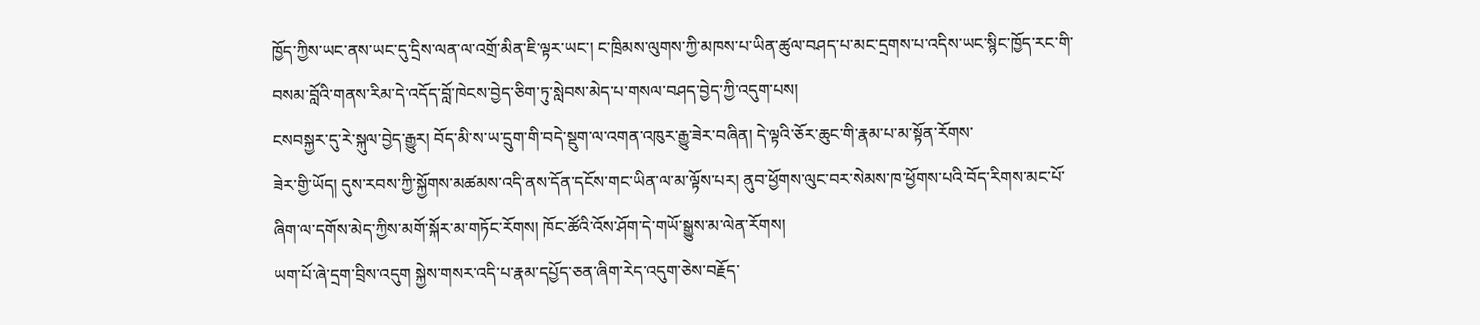ཁྱོད་ཀྱིས་ཡང་ནས་ཡང་དུ་དྲིས་ལན་ལ་འགྲོ་མིན་ཇི་ལྟར་ཡང་། ང་ཁྲིམས་ལུགས་ཀྱི་མཁས་པ་ཡིན་ཚུལ་བཤད་པ་མང་དྲགས་པ་འདིས་ཡང་སྙིང་ཁྱོད་རང་གི་བསམ་བློའི་གནས་རིམ་དེ་འདོད་བློ་ཁེངས་བྱེད་ཅིག་ཏུ་སླེབས་མེད་པ་གསལ་བཤད་བྱེད་ཀྱི་འདུག་པས།
ངསབསྐྱར་དུ་རེ་སྐུལ་བྱེད་རྒྱུར། བོད་མི་ས་ཡ་དྲུག་གི་བདེ་སྡུག་ལ་འགན་འཁུར་རྒྱུ་ཟེར་བཞིན། དེ་ལྟའི་ཅོར་ཆུང་གི་རྣམ་པ་མ་སྟོན་རོགས་
ཟེར་གྱི་ཡོད། དུས་རབས་ཀྱི་སྐྱོགས་མཚམས་འདི་ནས་དོན་དངོས་གང་ཡིན་ལ་མ་ལྟོས་པར། ནུབ་ཕྱོགས་ལུང་བར་སེམས་ཁ་ཕྱོགས་པའི་བོད་རིགས་མང་པོ་ཞིག་ལ་དགོས་མེད་ཀྱིས་མགོ་སྐོར་མ་གཏོང་རོགས། ཁོང་ཚོའི་འོས་ཤོག་དེ་གཡོ་སྒྱུས་མ་ལེན་རོགས།
ཡག་པོ་ཞེ་དྲག་བྲིས་འདུག སྐྱེས་གསར་འདི་པ་རྣམ་དཔྱོད་ཅན་ཞིག་རེད་འདུག་ཅེས་བརྗོད་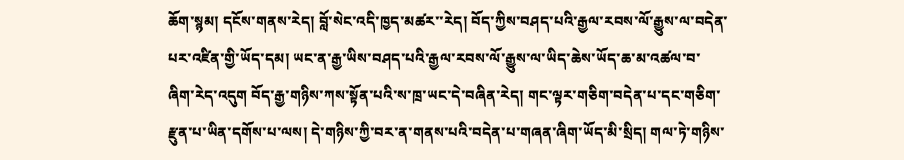ཆོག་སྙམ། དངོས་གནས་རེད། བློ་སེང་འདི་ཁྱད་མཚར་་རེད། བོད་ཀྱིས་བཤད་པའི་རྒྱལ་རབས་ལོ་རྒྱུས་ལ་བདེན་པར་འཛིན་གྱི་ཡོད་དམ། ཡང་ན་རྒྱ་ཡིས་བཤད་པའི་རྒྱལ་རབས་ལོ་རྒྱུས་ལ་ཡིད་ཆེས་ཡོད་ཆ་མ་འཚལ་བ་ཞིག་རེད་འདུག བོད་རྒྱ་གཉིས་ཀས་སྟོན་པའི་ས་ཁྲ་ཡང་དེ་བཞིན་རེད། གང་ལྟར་གཅིག་བདེན་པ་དང་གཅིག་རྫུན་པ་ཡིན་དགོས་པ་ལས། དེ་གཉིས་ཀྱི་བར་ན་གནས་པའི་བདེན་པ་གཞན་ཞིག་ཡོད་མི་སྲིད། གལ་ཏེ་གཉིས་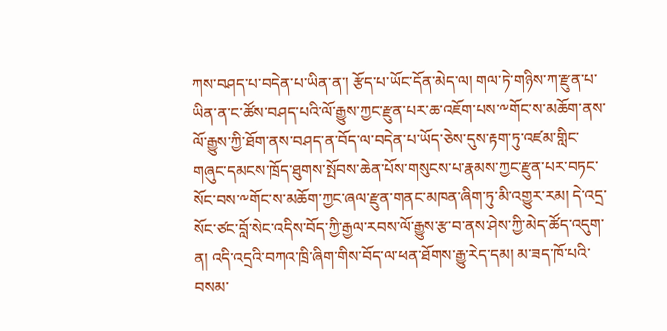ཀས་བཤད་པ་བདེན་པ་ཡིན་ན་། རྩོད་པ་ཡོང་དོན་མེད་ལ། གལ་ཏེ་གཉིས་ཀ་རྫུན་པ་ཡིན་ན་ང་ཚོས་བཤད་པའི་ལོ་རྒྱུས་ཀྱང་རྫུན་པར་ཆ་འཇོག་པས་༸གོང་ས་མཆོག་ནས་ལོ་རྒྱུས་ཀྱི་ཐོག་ནས་བཤད་ན་བོད་ལ་བདེན་པ་ཡོད་ཅེས་དུས་རྟག་ཏུ་འཛམ་གླིང་གཞུང་དམངས་ཁྲོད་ཐུགས་སྤོབས་ཆེན་པོས་གསུངས་པ་རྣམས་ཀྱང་རྫུན་པར་བཏང་སོང་བས་༸གོང་ས་མཆོག་ཀྱང་ཞལ་རྫུན་གནང་མཁན་ཞིག་ཏུ་མི་འགྱུར་རམ། དེ་འདྲ་སོང་ཙང་བློ་སེང་འདིས་བོད་ཀྱི་རྒྱལ་རབས་ལོ་རྒྱུས་རྩ་བ་ནས་ཤེས་ཀྱི་མེད་ཚོད་འདུག་ན། འདི་འདྲའི་བཀའ་ཁྲི་ཞིག་གིས་བོད་ལ་ཕན་ཐོགས་རྒྱུ་རེད་དམ། མ་ཟད་ཁོ་པའི་བསམ་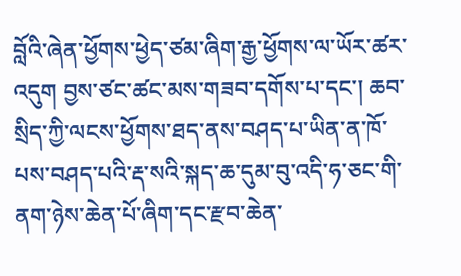བློའི་ཞེན་ཕྱོགས་ཕྱེད་ཙམ་ཞིག་རྒྱ་ཕྱོགས་ལ་ཡོར་ཚར་འདུག བྱས་ཙང་ཚང་མས་གཟབ་དགོས་པ་དང་། ཆབ་སྲིད་ཀྱི་ལངས་ཕྱོགས་ཐད་ནས་བཤད་པ་ཡིན་ན་ཁོ་པས་བཤད་པའི་རྡ་སའི་སྐད་ཆ་དུམ་བུ་འདི་ཧ་ཅང་གི་ནག་ཉེས་ཆེན་པོ་ཞིག་དང་རྫབ་ཆེན་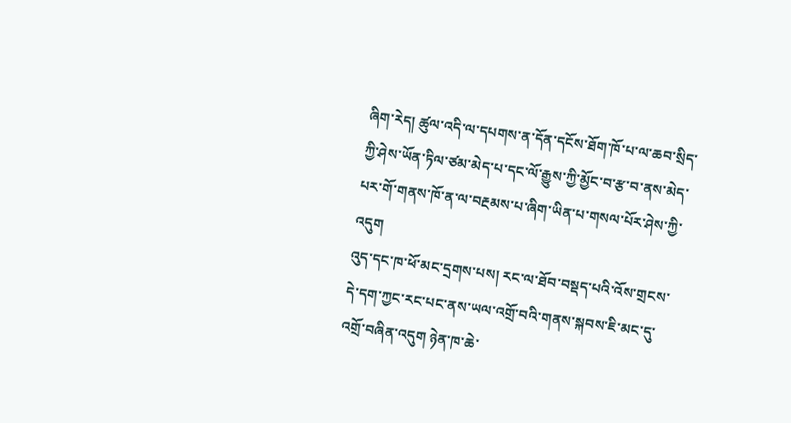ཞིག་རེད། ཚུལ་འདི་ལ་དཔགས་ན་དོན་དངོས་ཐོག་ཁོ་པ་ལ་ཆབ་སྲིད་ཀྱི་ཤེས་ཡོན་ཏིལ་ཙམ་མེད་པ་དང་ལོ་རྒྱུས་ཀྱི་མྱོང་བ་རྩ་བ་ནས་མེད་པར་གོ་གནས་ཁོ་ན་ལ་བརྔམས་པ་ཞིག་ཡིན་པ་གསལ་པོར་ཤེས་ཀྱི་འདུག
འུད་དང་ཁ་ཕོ་མང་དྲགས་པས། རང་ལ་ཐོབ་བསྡད་པའི་འོས་གྲངས་དེ་དག་ཀྱང་རང་པང་ནས་ཡལ་འགྲོ་བའི་གནས་སྐབས་ཇི་མང་དུ་འགྲོ་བཞིན་འདུག ཉེན་ཁ་ཆེ་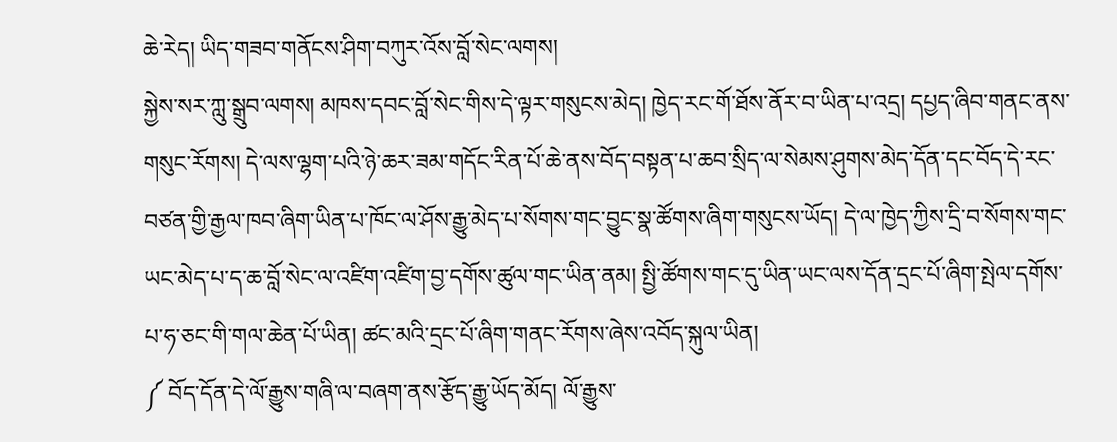ཆེ་རེད། ཡིད་གཟབ་གནོངས་ཤིག་བཀུར་འོས་བློ་སེང་ལགས།
སྐྱེས་སར་ཀླུ་སྒྲུབ་ལགས། མཁས་དབང་བློ་སེང་གིས་དེ་ལྟར་གསུངས་མེད། ཁྱེད་རང་གོ་ཐོས་ནོར་བ་ཡིན་པ་འདྲ། དཔྱད་ཞིབ་གནང་ནས་གསུང་རོགས། དེ་ལས་ལྷག་པའི་ཉེ་ཆར་ཟམ་གདོང་རིན་པོ་ཆེ་ནས་བོད་བསྟན་པ་ཆབ་སྲིད་ལ་སེམས་ཤུགས་མེད་དོན་དང་བོད་དེ་རང་བཙན་གྱི་རྒྱལ་ཁབ་ཞིག་ཡིན་པ་ཁོང་ལ་ཤོས་རྒྱུ་མེད་པ་སོགས་གང་བྱུང་སྣ་ཚོགས་ཞིག་གསུངས་ཡོད། དེ་ལ་ཁྱེད་ཀྱིས་དྲི་བ་སོགས་གང་ཡང་མེད་པ་ད་ཆ་བློ་སེང་ལ་འཛིག་འཛིག་བྱ་དགོས་ཚུལ་གང་ཡིན་ནམ། སྤྱི་ཚོགས་གང་དུ་ཡིན་ཡང་ལས་དོན་དྲང་པོ་ཞིག་སྤེལ་དགོས་པ་ཧ་ཅང་གི་གལ་ཆེན་པོ་ཡིན། ཚང་མའི་དྲང་པོ་ཞིག་གནང་རོགས་ཞེས་འབོད་སྐུལ་ཡིན།
༼ བོད་དོན་དེ་ལོ་རྒྱུས་གཞི་ལ་བཞག་ནས་རྩོད་རྒྱུ་ཡོད་མོད། ལོ་རྒྱུས་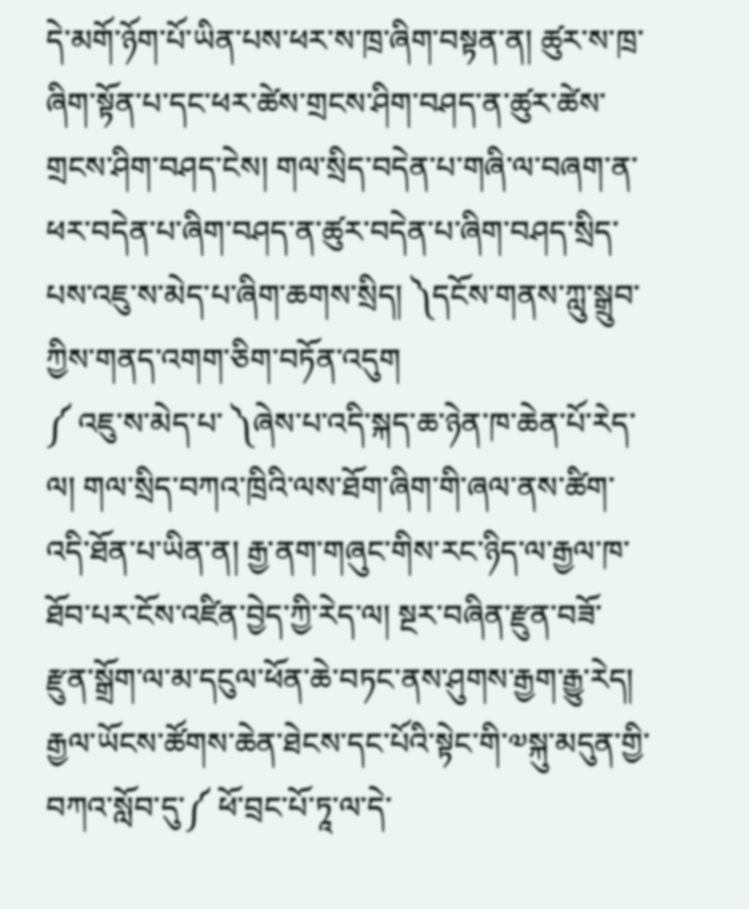དེ་མགོ་ཉོག་པོ་ཡིན་པས་ཕར་ས་ཁྲ་ཞིག་བསྟན་ན། ཚུར་ས་ཁྲ་ཞིག་སྟོན་པ་དང་ཕར་ཚེས་གྲངས་ཤིག་བཤད་ན་ཚུར་ཚེས་གྲངས་ཤིག་བཤད་ངེས། གལ་སྲིད་བདེན་པ་གཞི་ལ་བཞག་ན་ཕར་བདེན་པ་ཞིག་བཤད་ན་ཚུར་བདེན་པ་ཞིག་བཤད་སྲིད་པས་འཇུ་ས་མེད་པ་ཞིག་ཆགས་སྲིད། ༽དངོས་གནས་ཀླུ་སྒྲུབ་ཀྱིས་གནད་འགག་ཅིག་བཏོན་འདུག
༼ འཇུ་ས་མེད་པ་ ༽ཞེས་པ་འདི་སྐད་ཆ་ཉེན་ཁ་ཆེན་པོ་རེད་ལ། གལ་སྲིད་བཀའ་ཁྲིའི་ལས་ཐོག་ཞིག་གི་ཞལ་ནས་ཚིག་འདི་ཐོན་པ་ཡིན་ན། རྒྱ་ནག་གཞུང་གིས་རང་ཉིད་ལ་རྒྱལ་ཁ་ཐོབ་པར་ངོས་འཛིན་བྱེད་ཀྱི་རེད་ལ། སྔར་བཞིན་རྫུན་བཟོ་རྫུན་སྒྲོག་ལ་མ་དངུལ་ཕོན་ཆེ་བཏང་ནས་ཤུགས་རྒྱག་རྒྱུ་རེད།
རྒྱལ་ཡོངས་ཚོགས་ཆེན་ཐེངས་དང་པོའི་སྟེང་གི་༧སྐུ་མདུན་གྱི་བཀའ་སློབ་དུ་༼ ཕོ་བྲང་པོ་ཏཱ་ལ་དེ་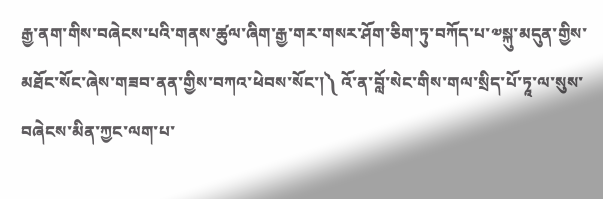རྒྱ་ནག་གིས་བཞེངས་པའི་གནས་ཚུལ་ཞིག་རྒྱ་གར་གསར་ཤོག་ཅིག་ཏུ་བཀོད་པ་༧སྐུ་མདུན་གྱིས་མཐོང་སོང་ཞེས་གཟབ་ནན་གྱིས་བཀའ་ཕེབས་སོང་།༽ འོ་ན་བློ་སེང་གིས་གལ་སྲིད་པོ་ཏཱ་ལ་སུས་བཞེངས་མིན་ཀྱང་ལག་པ་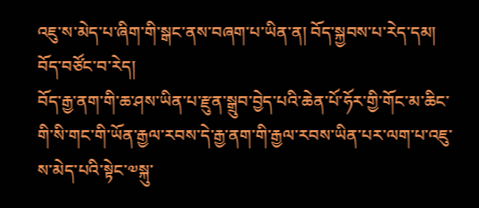འཇུ་ས་མེད་པ་ཞིག་གི་སྒང་ནས་བཞག་པ་ཡིན་ན། བོད་སྐྱབས་པ་རེད་དམ། བོད་བཙོང་བ་རེད།
བོད་རྒྱ་ནག་གི་ཆ་ཤས་ཡིན་པ་རྫུན་སྒྲུབ་བྱེད་པའི་ཆེན་པོ་ཧོར་གྱི་གོང་མ་ཆིང་གི་སི་གང་གི་ཡོན་རྒྱལ་རབས་དེ་རྒྱ་ནག་གི་རྒྱལ་རབས་ཡིན་པར་ལག་པ་འཇུ་ས་མེད་པའི་སྟེང་༧སྐུ་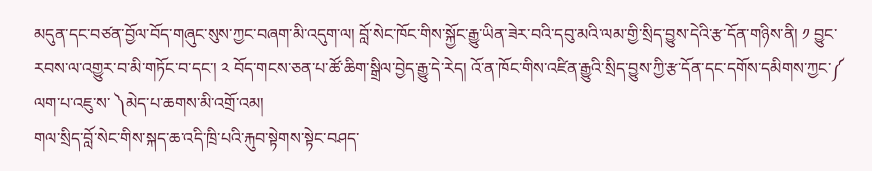མདུན་དང་བཙན་བྱོལ་བོད་གཞུང་སུས་ཀྱང་བཞག་མི་འདུག་ལ། བློ་སེང་ཁོང་གིས་སྐྱོང་རྒྱུ་ཡིན་ཟེར་བའི་དབུ་མའི་ལམ་གྱི་སྲིད་བྱུས་དེའི་རྩ་དོན་གཉིས་ནི། ༡ བྱུང་རབས་ལ་འགྱུར་བ་མི་གཏོང་བ་དང་། ༢ བོད་གངས་ཅན་པ་ཚོ་ཆིག་སྒྲིལ་བྱེད་རྒྱུ་དེ་རེད། འོ་ན་ཁོང་གིས་འཛིན་རྒྱུའི་སྲིད་བྱུས་ཀྱི་རྩ་དོན་དང་དགོས་དམིགས་ཀྱང་༼ ལག་པ་འཇུ་ས་ ༽མེད་པ་ཆགས་མི་འགྲོ་འམ།
གལ་སྲིད་བློ་སེང་གིས་སྐད་ཆ་འདི་ཁྲི་པའི་རྐུབ་སྟེགས་སྟེང་བཤད་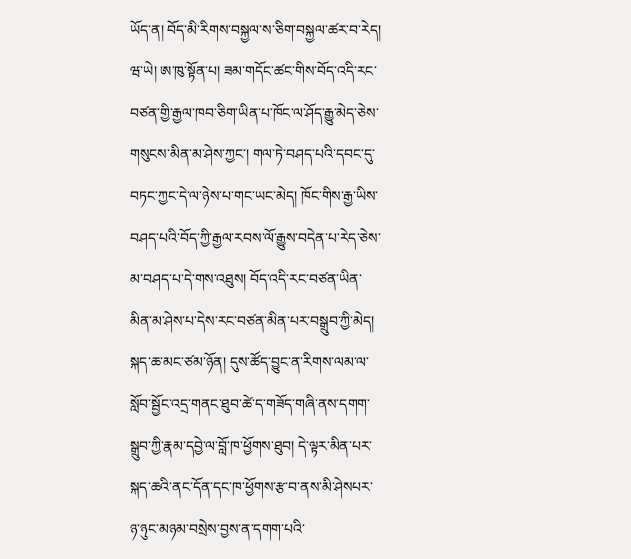ཡོད་ན། བོད་མི་རིགས་བསྐྱལ་ས་ཅིག་བསྐྱལ་ཚར་བ་རེད།
ཝ་ཡེ། ཨ་ཁུ་སྟོན་པ། ཟམ་གདོང་ཚང་གིས་བོད་འདི་རང་བཙན་གྱི་རྒྱལ་ཁབ་ཅིག་ཡིན་པ་ཁོང་ལ་ཤོད་རྒྱུ་མེད་ཅེས་གསུངས་མིན་མ་ཤེས་ཀྱང་། གལ་ཏེ་བཤད་པའི་དབང་དུ་བཏང་ཀྱང་དེ་ལ་ཉེས་པ་གང་ཡང་མེད། ཁོང་གིས་རྒྱ་ཡིས་བཤད་པའི་བོད་ཀྱི་རྒྱལ་རབས་ལོ་རྒྱུས་བདེན་པ་རེད་ཅེས་མ་བཤད་པ་དེ་གས་འཐུས། བོད་འདི་རང་བཙན་ཡིན་མིན་མ་ཤེས་པ་དེས་རང་བཙན་མིན་པར་བསྒྲུབ་ཀྱི་མེད། སྐད་ཆ་མང་ཙམ་ཉོན། དུས་ཚོད་བྱུང་ན་རིགས་ལམ་ལ་སློབ་སྦྱོང་འདྲ་གནང་ཐུབ་ཚེ་ད་གཟོད་གཞི་ནས་དགག་སྒྲུབ་ཀྱི་རྣམ་དབྱེ་ལ་བློ་ཁ་ཕྱོགས་ཐུབ། དེ་ལྟར་མིན་པར་སྐད་ཆའི་ནང་དོན་དང་ཁ་ཕྱོགས་རྩ་བ་ནས་མི་ཤེསཔར་ཉ་ཉུང་མཉམ་བསྲེས་བྱས་ན་དགག་པའི་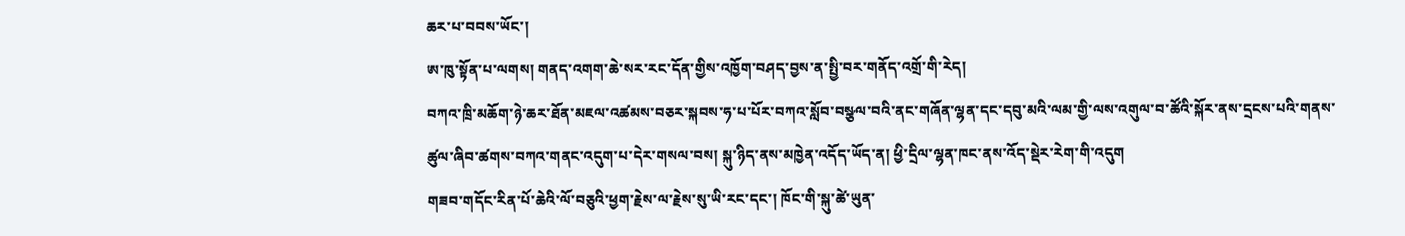ཆར་པ་བབས་ཡོང་།
ཨ་ཁུ་སྟོན་པ་ལགས། གནད་འགག་ཆེ་སར་རང་དོན་གྱིས་འཁྱོག་བཤད་བྱས་ན་སྤྱི་བར་གནོད་འགྲོ་གི་རེད།
བཀའ་ཁྲི་མཆོག་ཉེ་ཆར་ཐོན་མཇལ་འཚམས་བཅར་སྐབས་ཧ་པ་པོར་བཀའ་སློབ་བསྩལ་བའི་ནང་གཞོན་ལྷན་དང་དབུ་མའི་ལམ་གྱི་ལས་འགུལ་བ་ཚོའི་སྐོར་ནས་དྲངས་པའི་གནས་ཚུལ་ཞིབ་ཚགས་བཀའ་གནང་འདུག་པ་དེར་གསལ་བས། སྐུ་ཉིད་ནས་མཁྱེན་འདོད་ཡོད་ན། ཕྱི་དྲིལ་ལྷན་ཁང་ནས་འོད་སྡེར་རེག་གི་འདུག
གཟབ་གདོང་རིན་པོ་ཆེའི་ལོ་བཅུའི་ཕྱག་རྗེས་ལ་རྗེས་སུ་ཡི་རང་དང་། ཁོང་གི་སྐུ་ཚེ་ཡུན་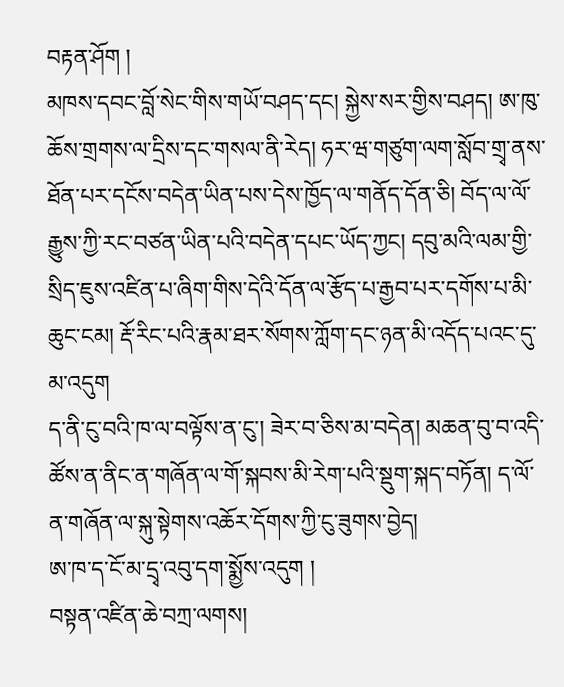བརྟན་ཤོག །
མཁས་དབང་བློ་སེང་གིས་གཡོ་བཤད་དང། སྐྱེས་སར་གྱིས་བཤད། ཨ་ཁུ་ཆོས་གྲགས་ལ་དྲིས་དང་གསལ་ནི་རེད། ཧར་ཝ་གཙུག་ལག་སློབ་གྲྭ་ནས་ཐོན་པར་དངོས་བདེན་ཡིན་པས་དེས་ཁྱོད་ལ་གནོད་དོན་ཅི། བོད་ལ་ལོ་རྒྱུས་ཀྱི་རང་བཙན་ཡིན་པའི་བདེན་དཔང་ཡོད་ཀྱང། དབུ་མའི་ལམ་གྱི་སྲིད་ཇུས་འཛིན་པ་ཞིག་གིས་དེའི་དོན་ལ་རྩོད་པ་རྒྱབ་པར་དགོས་པ་མི་ཆུང་ངམ། རྡོ་རིང་པའི་རྣམ་ཐར་སོགས་ཀློག་དང་ཉན་མི་འདོད་པའང་དུ་མ་འདུག
ད་ནི་ངུ་བའི་ཁ་ལ་བལྟོས་ན་ངུ་། ཟེར་བ་ཅིས་མ་བདེན། མཆན་བུ་བ་འདི་ཚོས་ན་ནིང་ན་གཞོན་ལ་གོ་སྐབས་མི་རེག་པའི་སྡུག་སྐད་བཏོན། ད་ལོ་ན་གཞོན་ལ་སྐུ་སྟེགས་འཆོར་དོགས་ཀྱི་ངུ་ཟུགས་བྱེད།
ཨ་ཁ་ད་ངོ་མ་དྲྭ་འབུ་དག་སྨྱོས་འདུག །
བསྟན་འཛིན་ཆེ་བཀྲ་ལགས།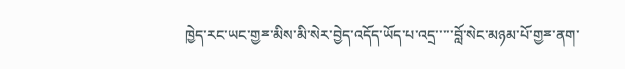ཁྱེད་རང་ཡང་གྱྈ་མིས་མི་སེར་བྱེད་འདོད་ཡོད་པ་འདྲ་་་་་བློ་སེང་མཉམ་པོ་གྱྈ་ནག་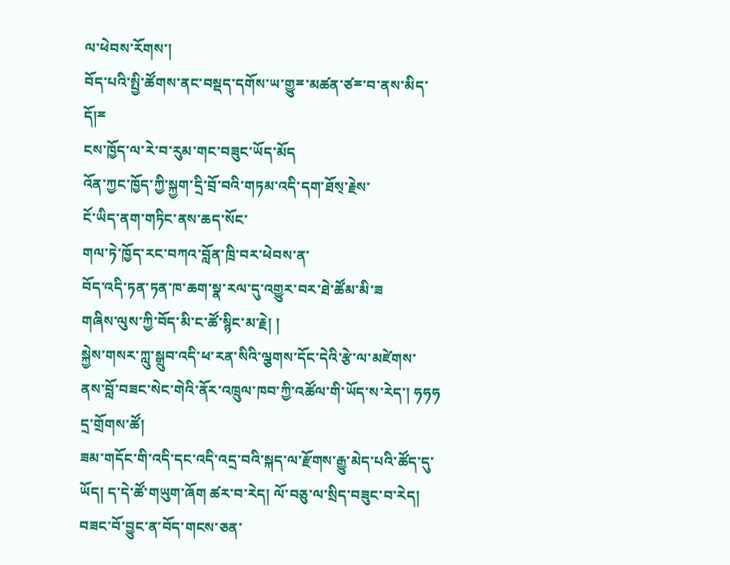ལ་ཕེབས་རོགས་།
བོད་པའི་སྤྱི་ཚོགས་ནང་བསྡད་དགོས་ཡ་གྱུྈ་མཚན་ཙྈ་བ་ནས་མིད་དོ།ྈ
ངས་ཁྱོད་ལ་རེ་བ་རུམ་གང་བཟུང་ཡོད་མོད
འོན་ཀྱང་ཁྱོད་ཀྱི་སྐྱག་དྲི་བྲོ་བའི་གཏམ་འདི་དག་ཐོས྄་རྗེས་
ངོ་ཡིད་ནག་གཏིང་ནས་ཆད་སོང་
གལ་ཏེ་ཁྱོད་རང་བཀའ་བློན་ཁྲི་བར་ཕེབས་ན་
བོད་འདི་ཏན་ཏན་ཁ་ཆག་སྣ་རལ་དུ་འགྱུར་བར་ཐེ་ཚོམ་མི་ཟ
གཞིས་ལུས་ཀྱི་བོད་མི་ང་ཚོ་སྙིང་མ་རྗེ། །
སྐྱེས་གསར་ཀླུ་སྒྲུབ་འདི་ཕ་རན་སིའི་ལྕགས་དོང་དེའི་རྩེ་ལ་མཛེགས་ནས་བློ་བཟང་སེང་གེའི་ནོར་འཁྲུལ་ཁབ་ཀྱི་འཚོལ་གི་ཡོད་ས་རེད་། ཧཧཧ
དྲ་གྲོགས་ཚོ།
ཟམ་གདོང་གི་འདི་དང་འདི་འདྲ་བའི་སྐད་ལ་རྫོགས་རྒྱུ་མེད་པའི་ཚོད་དུ་ཡོད། ད་དེ་ཚོ་གཡུག་ཞོག ཚར་བ་རེད། ལོ་བཅུ་ལ་སྲིད་བཟུང་བ་རེད། བཟང་བོ་བྱུང་ན་བོད་གངས་ཅན་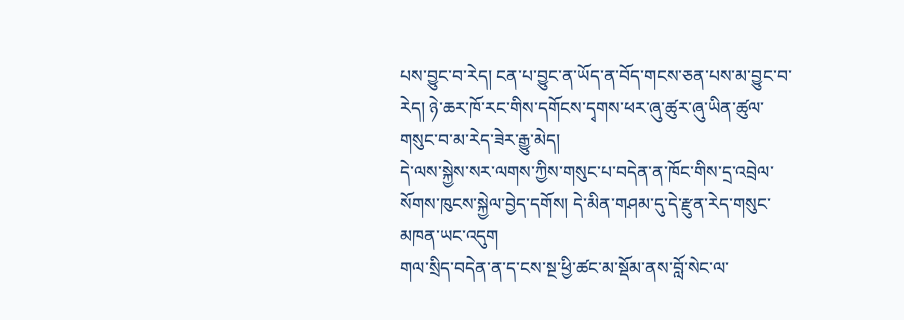པས་བྱུང་བ་རེད། ངན་པ་བྱུང་ན་ཡོད་ན་བོད་གངས་ཅན་པས་མ་བྱུང་བ་རེད། ཉེ་ཆར་ཁོ་རང་གིས་དགོངས་དྭགས་ཕར་ཞུ་ཚུར་ཞུ་ཡིན་ཚུལ་གསུང་བ་མ་རེད་ཟེར་རྒྱུ་མེད།
དེ་ལས་སྐྱེས་སར་ལགས་ཀྱིས་གསུང་པ་བདེན་ན་ཁོང་གིས་དྲ་འབྲེལ་སོགས་ཁུངས་སྐྱེལ་བྱེད་དགོས། དེ་མིན་གཤམ་དུ་དེ་རྫུན་རེད་གསུང་མཁན་ཡང་འདུག
གལ་སྲིད་བདེན་ན་ད་ངས་སྔ་ཕྱི་ཚང་མ་སྡོམ་ནས་བློ་སེང་ལ་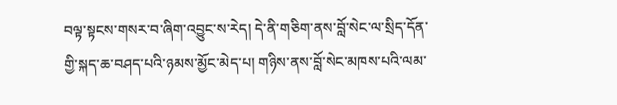བལྟ་སྟངས་གསར་བ་ཞིག་འབྱུང་ས་རེད། དེ་ནི་གཅིག་ནས་བློ་སེང་ལ་སྲིད་དོན་གྱི་སྐད་ཆ་བཤད་པའི་ཉམས་མྱོང་མེད་པ། གཉིས་ནས་བློ་སེང་མཁས་པའི་ལམ་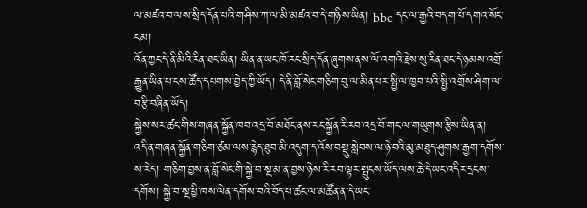ལ་མཛའ་བ་ལས་སྲིད་དོན་པའི་གཤིས་ཀ་ལ་མི་མཛའ་བ་དེ་གཉིས་ཡིན། bbc དང་ལ་རྒྱའི་བདག་པོ་དགའ་སོང་ངམ།
འོན་ཀྱང་དེ་ནི་མིའི་རིན་ཐང་ཡིན། ཡིན་ན་ཡང་ཁོ་རང་སྲིད་དོན་ཞུགས་ནས་ལོ་འགའི་རྗེས་སུ་རིན་ཐང་དེ་ཉམས་འགྲོ་རྒྱུན་ཡིན་པ་ངས་ཚོད་དཔགས་བྱེད་ཀྱི་ཡོད། དེ་ནི་བློ་སེང་གཅིག་བུ་ལ་མིན་པར་སྤྱི་ལ་ཁྱབ་པའི་སྤྱི་འགྲོས་ཤིག་ལ་བརྩི་བཞིན་ཡོད།
སྐྱེས་སར་ཚང་གིས་གཞན་སྐྱོན་ཁབ་འདྲ་བོ་མཐོང་ནས་རང་སྐྱོན་རི་རབ་འདྲ་བོ་གང་ལ་གཡུགས་རྩིས་ཡིན་ན།
འདི་ན་གཞན་སྐྱོན་གཅིག་ཙམ་ལས་རྙེད་ཐུབ་མི་འདུག་ད་འོས་བསྡུ་སླེབས་ལ་ཉེ་བའི་མུ་མཐུད་ཤུགས་རྒྱག་དགོས་ས་རེད། གཅིག་བྱས་ན་བློ་སེང་གི་སྐྱེ་བ་སྔ་མ་ན་བྱས་ཉེས་རི་རབ་ལྟར་སྤུངས་ཡོད་ལས་ཆེ་དེ་ཡང་འདིར་དྲངས་དགོས། སྐྱེ་བ་སྔ་ཕྱི་ཁས་ལེན་དགོས་བའི་བོད་པ་ཚང་ལ་མཚོན་ན་དེ་ཡང་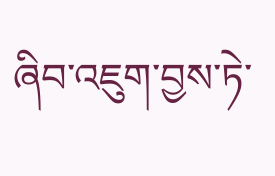ཞིབ་འཇུག་བྱས་ཏེ་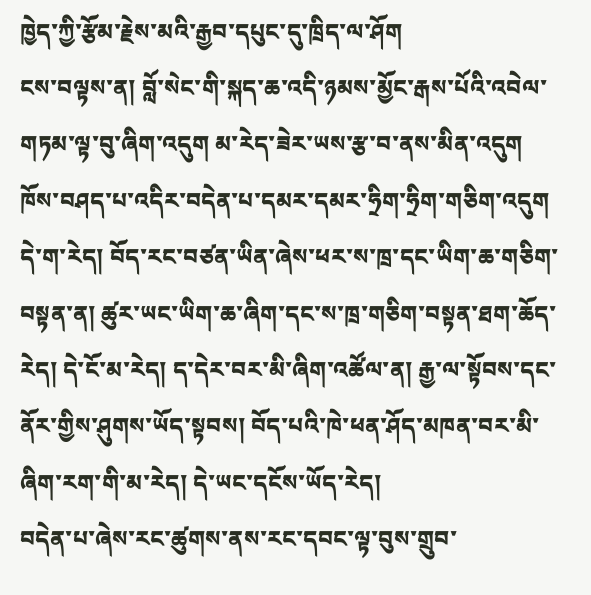ཁྱེད་ཀྱི་རྩོམ་རྗེས་མའི་རྒྱབ་དཔུང་དུ་ཁྲིད་ལ་ཤོག
ངས་བལྟས་ན། བློ་སེང་གི་སྐད་ཆ་འདི་ཉམས་མྱོང་རྒས་པོའི་འབེལ་གཏམ་ལྟ་བུ་ཞིག་འདུག མ་རེད་ཟེར་ཡས་རྩ་བ་ནས་མིན་འདུག ཁོས་བཤད་པ་འདིར་བདེན་པ་དམར་དམར་ཧྲིག་ཧྲིག་གཅིག་འདུག དེ་ག་རེད། བོད་རང་བཙན་ཡིན་ཞེས་ཕར་ས་ཁྲ་དང་ཡིག་ཆ་གཅིག་བསྟན་ན། ཚུར་ཡང་ཡིག་ཆ་ཞིག་དང་ས་ཁྲ་གཅིག་བསྟན་ཐག་ཆོད་རེད། དེ་ངོ་མ་རེད། ད་དེར་བར་མི་ཞིག་འཚོལ་ན། རྒྱ་ལ་སྟོབས་དང་ནོར་གྱིས་ཤུགས་ཡོད་སྟབས། བོད་པའི་ཁེ་ཕན་ཤོད་མཁན་བར་མི་ཞིག་རག་གི་མ་རེད། དེ་ཡང་དངོས་ཡོད་རེད།
བདེན་པ་ཞེས་རང་ཚུགས་ནས་རང་དབང་ལྟ་བུས་གྲུབ་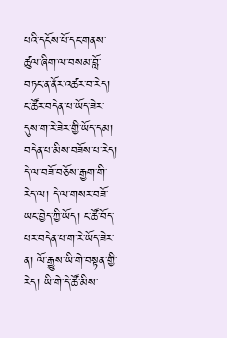པའི་དངོས་པོ་དང་གནས་ཚུལ་ཞིག་ལ་བསམ་བློ་བཏང་ན་ནོར་འཚར་བ་རེད། ང་ཚོར་བདེན་པ་ཡོད་ཟེར་དུས་ག་རེ་ཟེར་གྱི་ཡོད་དམ། བདེན་པ་མིས་བཟོས་པ་རེད། དེ་ལ་བཟོ་བཅོས་རྒྱག་གི་རེད་ལ། དེ་ལ་གསར་བཟོ་ཡང་བྱེད་ཀྱི་ཡོད། ང་ཚོ་བོད་པར་བདེན་པ་ག་རེ་ཡོད་ཟེར་ན། ལོ་རྒྱུས་ཡི་གེ་བསྟན་གྱི་རེད། ཡི་གེ་དེ་ཚོ་མིས་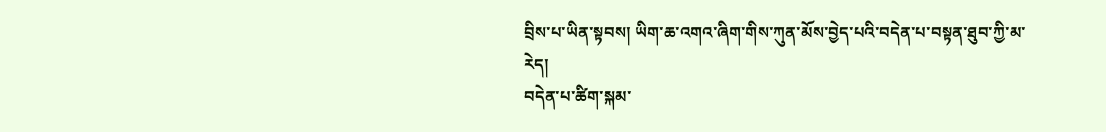བྲིས་པ་ཡིན་སྟབས། ཡིག་ཆ་འགའ་ཞིག་གིས་ཀུན་མོས་བྱེད་པའི་བདེན་པ་བསྟན་ཐུབ་ཀྱི་མ་རེད།
བདེན་པ་ཚིག་སྐམ་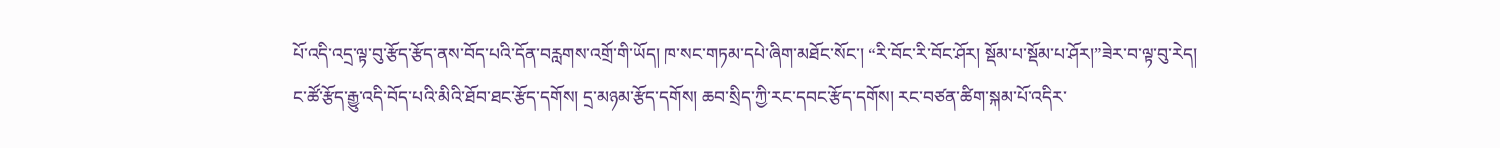པོ་འདི་འདྲ་ལྟ་བུ་རྩོད་རྩོད་ནས་བོད་པའི་དོན་བརླགས་འགྲོ་གི་ཡོད། ཁ་སང་གཏམ་དཔེ་ཞིག་མཐོང་སོང་། “རི་བོང་རི་བོང་ཤོར། སྡོམ་པ་སྡོམ་པ་ཤོར།”ཟེར་བ་ལྟ་བུ་རེད།
ང་ཚོ་རྩོད་རྒྱུ་འདི་བོད་པའི་མིའི་ཐོབ་ཐང་རྩོད་དགོས། དྲ་མཉམ་རྩོད་དགོས། ཆབ་སྲིད་ཀྱི་རང་དབང་རྩོད་དགོས། རང་བཙན་ཚིག་སྐམ་པོ་འདིར་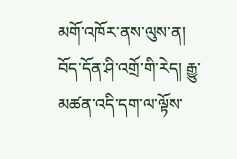མགོ་འཁོར་ནས་ལུས་ན། བོད་དོན་ཤི་འགྲོ་གི་རེད། རྒྱུ་མཚན་འདི་དག་ལ་ལྟོས་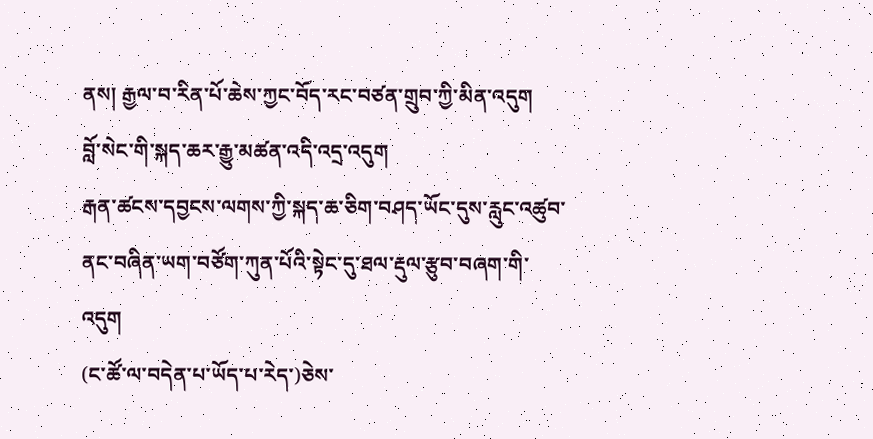ནས། རྒྱལ་བ་རིན་པོ་ཆེས་ཀྱང་བོད་རང་བཙན་གྲུབ་ཀྱི་མིན་འདུག
བློ་སེང་གི་སྐད་ཆར་རྒྱུ་མཚན་འདི་འདྲ་འདུག
རྒན་ཚངས་དབྱངས་ལགས་ཀྱི་སྐད་ཆ་ཅིག་བཤད་ཡོང་དུས་རླུང་འཚུབ་ནང་བཞིན་ཡག་བཙོག་ཀུན་པོའི་སྟེང་དུ་ཐལ་རྡུལ་རྩུབ་བཞག་གི་འདུག
(ང་ཚོ་ལ་བདེན་པ་ཡོད་པ་རེད་)ཅེས་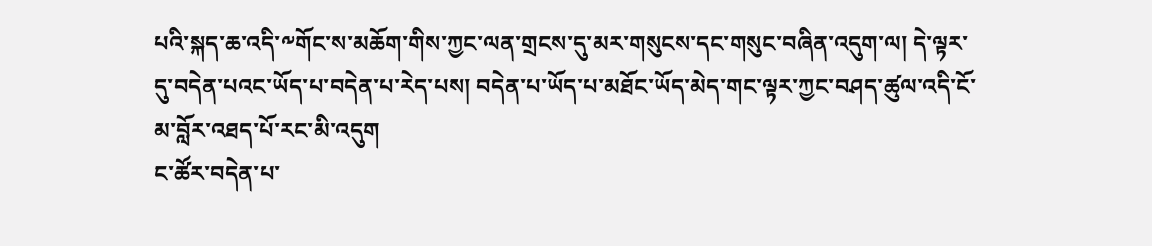པའི་སྐད་ཆ་འདི་༸གོང་ས་མཆོག་གིས་ཀྱང་ལན་གྲངས་དུ་མར་གསུངས་དང་གསུང་བཞིན་འདུག་ལ། དེ་ལྟར་དུ་བདེན་པའང་ཡོད་པ་བདེན་པ་རེད་པས། བདེན་པ་ཡོད་པ་མཐོང་ཡོད་མེད་གང་ལྟར་ཀྱང་བཤད་ཚུལ་འདི་ངོ་མ་བློར་འཐད་པོ་རང་མི་འདུག
ང་ཚོར་བདེན་པ་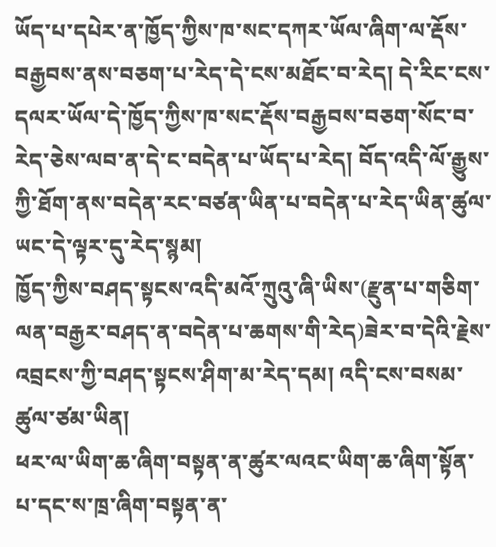ཡོད་པ་དཔེར་ན་ཁྱོད་ཀྱིས་ཁ་སང་དཀར་ཡོལ་ཞིག་ལ་རྡོས་བརྒྱབས་ནས་བཅག་པ་རེད་དེ་ངས་མཐོང་བ་རེད། དེ་རིང་ངས་དལར་ཡོལ་དེ་ཁྱོད་ཀྱིས་ཁ་སང་རྡོས་བརྒྱབས་བཅག་སོང་བ་རེད་ཅེས་ལབ་ན་དེ་ང་བདེན་པ་ཡོད་པ་རེད། བོད་འདི་ལོ་རྒྱུས་ཀྱི་ཐོག་ནས་བདེན་རང་བཙན་ཡིན་པ་བདེན་པ་རེད་ཡིན་ཚུལ་ཡང་དེ་ལྟར་དུ་རེད་སྙམ།
ཁྱོད་ཀྱིས་བཤད་སྟངས་འདི་མའོ་ཀྲུའུ་ཞི་ཡིས་(རྫུན་པ་གཅིག་ལན་བརྒྱར་བཤད་ན་བདེན་པ་ཆགས་གི་རེད)ཟེར་བ་དེའི་རྗེས་འབྲངས་ཀྱི་བཤད་སྟངས་ཤིག་མ་རེད་དམ། འདི་ངས་བསམ་ཚུལ་ཙམ་ཡིན།
ཕར་ལ་ཡིག་ཆ་ཞིག་བསྟན་ན་ཚུར་ལའང་ཡིག་ཆ་ཞིག་སྟོན་པ་དང་ས་ཁྲ་ཞིག་བསྟན་ན་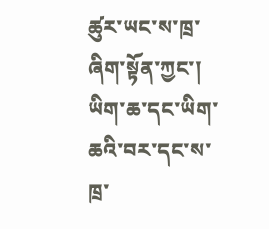ཚུར་ཡང་ས་ཁྲ་ཞིག་སྟོན་ཀྱང་། ཡིག་ཆ་དང་ཡིག་ཆའི་བར་དང་ས་ཁྲ་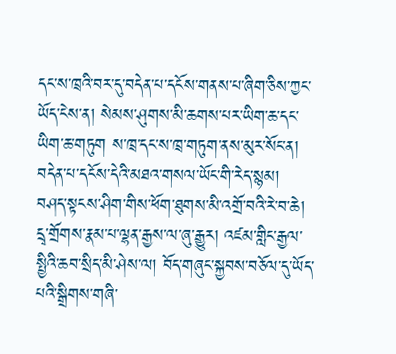དང་ས་ཁྲའི་བར་དུ་བདེན་པ་དངོས་གནས་པ་ཞིག་ཅིས་ཀྱང་ཡོད་ངེས་ན། སེམས་ཤུགས་མི་ཆགས་པར་ཡིག་ཆ་དང་ཡིག་ཆ་གཏུག ས་ཁྲ་དང་ས་ཁྲ་གཏུག་ནས་མུར་སོང་ན། བདེན་པ་དངོས་དེའི་མཐའ་གསལ་ཡོང་གི་རེད་སྙམ།
བཤད་སྟངས་ཤིག་གིས་ཕོག་ཐུགས་མི་འགྲོ་བའི་རེ་བ་ཆེ།
དྲྭ་གྲོགས་རྣམ་པ་ལྷན་རྒྱས་ལ་ཞུ་རྒྱུར། འཛམ་གླིང་རྒྱལ་སྤྱིའི་ཆབ་སྲིད་མི་ཤེས་ལ། བོད་གཞུང་སྐྱབས་བཅོལ་དུ་ཡོད་པའི་སྒྲིགས་གཞི་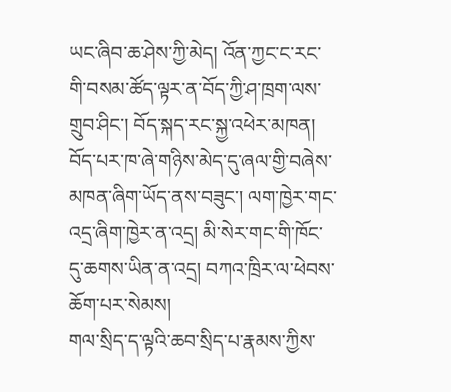ཡང་ཞིབ་ཆ་ཤེས་ཀྱི་མེད། འོན་ཀྱང་ང་རང་གི་བསམ་ཚོད་ལྟར་ན་བོད་ཀྱི་ཤ་ཁྲག་ལས་གྲུབ་ཤིང་། བོད་སྐད་རང་སྐྱ་འཕེར་མཁན། བོད་པར་ཁ་ཞེ་གཉིས་མེད་དུ་ཞལ་གྱི་བཞེས་མཁན་ཞིག་ཡོད་ནས་བཟུང་། ལག་ཁྱེར་གང་འདྲ་ཞིག་ཁྱེར་ན་འདྲ། མི་སེར་གང་གི་ཁོང་དུ་ཆགས་ཡིན་ན་འདྲ། བཀའ་ཁྲིར་ལ་ཕེབས་ཆོག་པར་སེམས།
གལ་སྲིད་ད་ལྟའི་ཆབ་སྲིད་པ་རྣམས་ཀྱིས་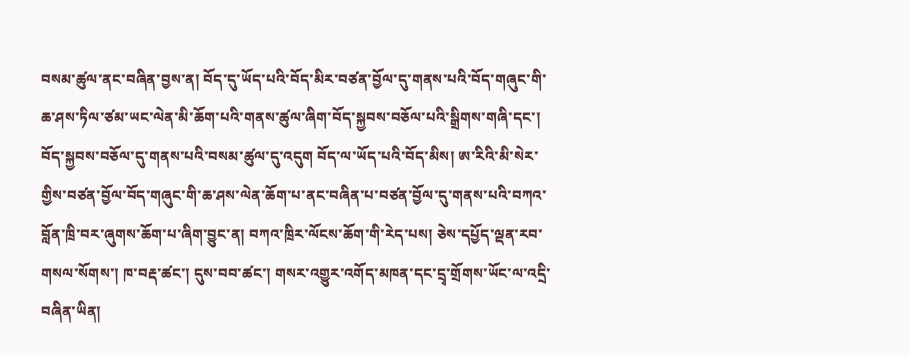བསམ་ཚུལ་ནང་བཞིན་བྱས་ན། བོད་དུ་ཡོད་པའི་བོད་མིར་བཙན་བྱོལ་དུ་གནས་པའི་བོད་གཞུང་གི་ཆ་ཤས་ཏིལ་ཙམ་ཡང་ལེན་མི་ཆོག་པའི་གནས་ཚུལ་ཞིག་བོད་སྐྱབས་བཅོལ་པའི་སྒྲིགས་གཞི་དང་། བོད་སྐྱབས་བཅོལ་དུ་གནས་པའི་བསམ་ཚུལ་དུ་འདུག བོད་ལ་ཡོད་པའི་བོད་མིས། ཨ་རིའི་མི་སེར་གྱིས་བཙན་བྱོལ་བོད་གཞུང་གི་ཆ་ཤས་ལེན་ཆོག་པ་ནང་བཞིན་པ་བཙན་བྱོལ་དུ་གནས་པའི་བཀའ་བློན་ཁྲི་བར་ཞུགས་ཆོག་པ་ཞིག་བྱུང་ན། བཀའ་ཁྲིར་ལོངས་ཆོག་གི་རེད་པས། ཅེས་དཔྱོད་ལྡན་རབ་གསལ་སོགས་། ཁ་བརྡ་ཚང་། དུས་བབ་ཚང་། གསར་འགྱུར་འགོད་མཁན་དང་དྲྭ་གྲོགས་ཡོང་ལ་འདྲི་བཞིན་ཡིན།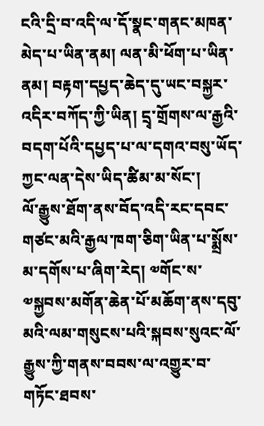ངའི་དྲི་བ་འདི་ལ་དོ་སྣང་གནང་མཁན་མེད་པ་ཡིན་ནམ། ལན་མི་ཕོག་པ་ཡིན་ནམ། བརྟག་དཔྱད་ཆེད་དུ་ཡང་བསྐྱར་འདིར་བཀོད་ཀྱི་ཡིན། དྲྭ་གྲོགས་ལ་རྒྱའི་བདག་པོའི་དཔྱད་པ་ལ་དགའ་བསུ་ཡོད་ཀྱང་ལན་དེས་ཡིད་ཚིམ་མ་སོང་།
ལོ་རྒྱུས་ཐོག་ནས་བོད་འདི་རང་དབང་གཙང་མའི་རྒྱལ་ཁག་ཅིག་ཡིན་པ་སྨྲོས་མ་དགོས་པ་ཞིག་རེད། ༧གོང་ས་༧སྐྱབས་མགོན་ཆེན་པོ་མཆོག་ནས་དབུ་མའི་ལམ་གསུངས་པའི་སྐབས་སུའང་ལོ་རྒྱུས་ཀྱི་གནས་བབས་ལ་འགྱུར་བ་གཏོང་ཐབས་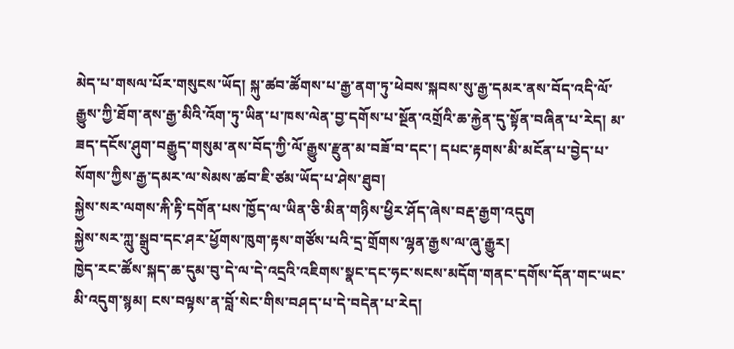མེད་པ་གསལ་པོར་གསུངས་ཡོད། སྐུ་ཚབ་ཚོགས་པ་རྒྱ་ནག་ཏུ་ཕེབས་སྐབས་སུ་རྒྱ་དམར་ནས་བོད་འདི་ལོ་རྒྱུས་ཀྱི་ཐོག་ནས་རྒྱ་མིའི་འོག་ཏུ་ཡིན་པ་ཁས་ལེན་བྱ་དགོས་པ་སྔོན་འགྲོའི་ཆ་རྐྱེན་དུ་སྟོན་བཞིན་པ་རེད། མ་ཟད་དངོས་ཤུག་བརྒྱུད་གསུམ་ནས་བོད་ཀྱི་ལོ་རྒྱུས་རྫུན་མ་བཟོ་བ་དང་། དཔང་རྟགས་མི་མངོན་པ་བྱེད་པ་སོགས་ཀྱིས་རྒྱ་དམར་ལ་སེམས་ཚབ་ཇི་ཙམ་ཡོད་པ་ཤེས་ཐུབ།
སྐྱེས་སར་ལགས་རྐི་རྟི་དགོན་པས་ཁྱོད་ལ་ཡིན་ཅི་མིན་གཉིས་ཕྱིར་ཤོད་ཞེས་བརྡ་རྒྱག་འདུག
སྐྱེས་སར་ཀླུ་སྒྲུབ་དང་ཤར་ཕྱོགས་ཁུག་རྟས་གཙོས་པའི་དྲ་གྲོགས་ལྷན་རྒྱས་ལ་ཞུ་རྒྱུར།
ཁྱེད་རང་ཚོས་སྐད་ཆ་དུམ་བུ་དེ་ལ་དེ་འདྲའི་འཇིགས་སྣང་དང་ཧང་སངས་མདོག་གནང་དགོས་དོན་གང་ཡང་མི་འདུག་སྙམ། ངས་བལྟས་ན་བློ་སེང་གིས་བཤད་པ་དེ་བདེན་པ་རེད།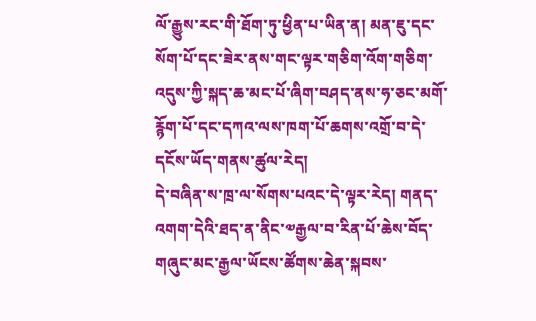ལོ་རྒྱུས་རང་གི་ཐོག་ཏུ་ཕྱིན་པ་ཡིན་ན། མན་ཇུ་དང་སོག་པོ་དང་ཟེར་ནས་གང་ལྟར་གཅིག་འོག་གཅིག་འདུས་ཀྱི་སྐད་ཆ་མང་པོ་ཞིག་བཤད་ནས་ཧ་ཅང་མགོ་རྙོག་པོ་དང་དཀའ་ལས་ཁག་པོ་ཆགས་འགྲོ་བ་དེ་དངོས་ཡོད་གནས་ཚུལ་རེད།
དེ་བཞིན་ས་ཁྲ་ལ་སོགས་པའང་དེ་ལྟར་རེད། གནད་འགག་དེའི་ཐད་ན་ནིང་༧རྒྱལ་བ་རིན་པོ་ཆེས་བོད་གཞུང་མང་རྒྱལ་ཡོངས་ཚོགས་ཆེན་སྐབས་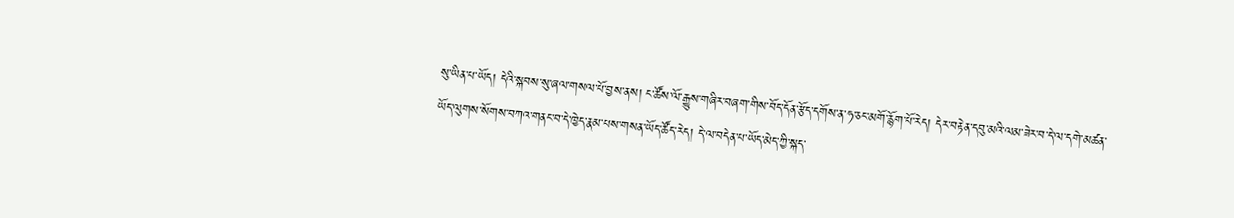སུ་ཡིན་པ་ཡོད། དེའི་སྐབས་སུ་ཞལ་གསལ་པོ་བྱས་ནས། ང་ཚོས་ལོ་རྒྱུས་གཞིར་བཞག་གིས་བོད་དོན་རྩོད་དགོས་ན་ཧ་ཅང་མགོ་རྙོག་པོ་རེད། དེར་བརྟེན་དབུ་མའི་ལམ་ཟེར་བ་དེ་ལ་དགེ་མཚན་ཡོད་ལུགས་སོགས་བཀའ་གནང་བ་དེ་ཁྱེད་རྣམ་པས་གསན་ཡོད་ཚོད་རེད། དེ་ལ་བདེན་པ་ཡོད་མེད་ཀྱི་སྐད་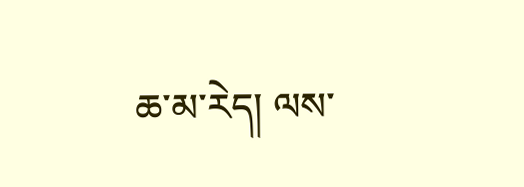ཆ་མ་རེད། ལས་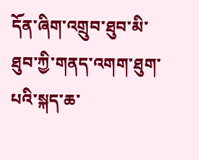དོན་ཞིག་འགྲུབ་ཐུབ་མི་ཐུབ་ཀྱི་གནད་འགག་ཐུག་པའི་སྐད་ཆ་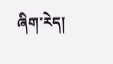ཞིག་རེད།